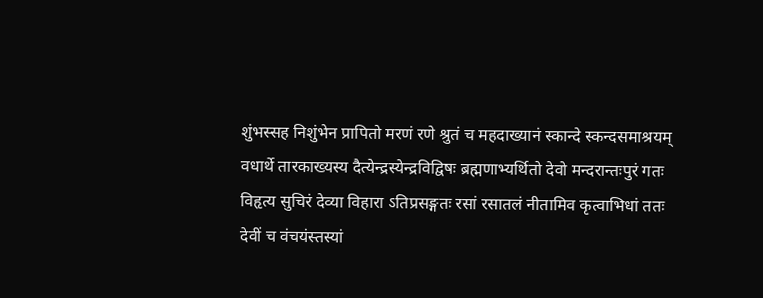शुंभस्सह निशुंभेन प्रापितो मरणं रणे श्रुतं च महदाख्यानं स्कान्दे स्कन्दसमाश्रयम्
वधार्थे तारकाख्यस्य दैत्येन्द्रस्येन्द्रविद्विषः ब्रह्मणाभ्यर्थितो देवो मन्दरान्तःपुरं गतः
विहृत्य सुचिरं देव्या विहारा ऽतिप्रसङ्गतः रसां रसातलं नीतामिव कृत्वाभिधां ततः
देवीं च वंचयंस्तस्यां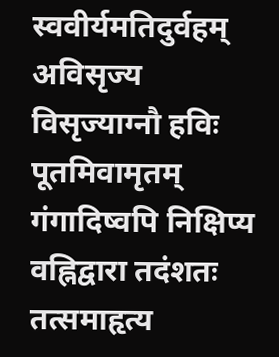स्ववीर्यमतिदुर्वहम् अविसृज्य विसृज्याग्नौ हविः पूतमिवामृतम्
गंगादिष्वपि निक्षिप्य वह्निद्वारा तदंशतः तत्समाहृत्य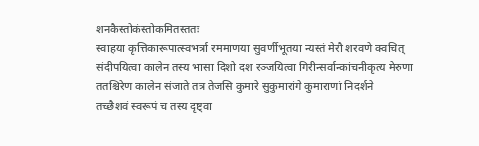शनकैस्तोकंस्तोकमितस्ततः
स्वाहया कृत्तिकारूपात्स्वभर्त्रा रममाणया सुवर्णीभूतया न्यस्तं मेरौ शरवणे क्वचित्
संदीपयित्वा कालेन तस्य भासा दिशो दश रञ्जयित्वा गिरीन्सर्वान्कांचनीकृत्य मेरुणा
ततश्चिरेण कालेन संजाते तत्र तेजसि कुमारे सुकुमारांगे कुमाराणां निदर्शने
तच्छैशवं स्वरूपं च तस्य दृष्ट्वा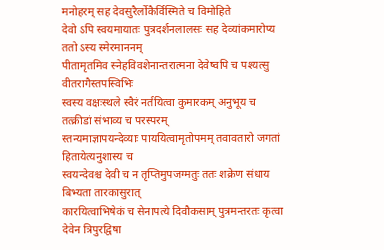मनोहरम् सह देवसुरैर्लोकैर्विस्मिते च विमोहिते
देवो ऽपि स्वयमायातः पुत्रदर्शनलालसः सह देव्यांकमारोप्य ततो ऽस्य स्मेरमाननम्
पीतामृतमिव स्नेहविवशेनान्तरात्मना देवेष्वपि च पश्यत्सु वीतरागैस्तपस्विभिः
स्वस्य वक्षःस्थले स्वैरं नर्तयित्वा कुमारकम् अनुभूय च तत्क्रीडां संभाव्य च परस्परम्
स्तन्यमाज्ञापयन्देव्याः पाययित्वामृतोपमम् तवावतारो जगतां हितायेत्यनुशास्य च
स्वयन्देवश्च देवी च न तृप्तिमुपजग्मतुः ततः शक्रेण संधाय बिभ्यता तारकासुरात्
कारयित्वाभिषेकं च सेनापत्ये दिवौकसाम् पुत्रमन्तरतः कृत्वा देवेन त्रिपुरद्विषा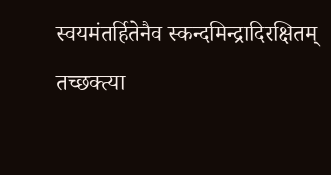स्वयमंतर्हितेनैव स्कन्दमिन्द्रादिरक्षितम् तच्छक्त्या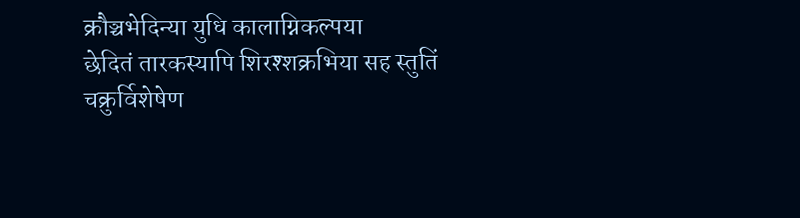क्रौञ्चभेदिन्या युधि कालाग्निकल्पया
छेदितं तारकस्यापि शिरश्शक्रभिया सह स्तुतिं चक्रुर्विशेषेण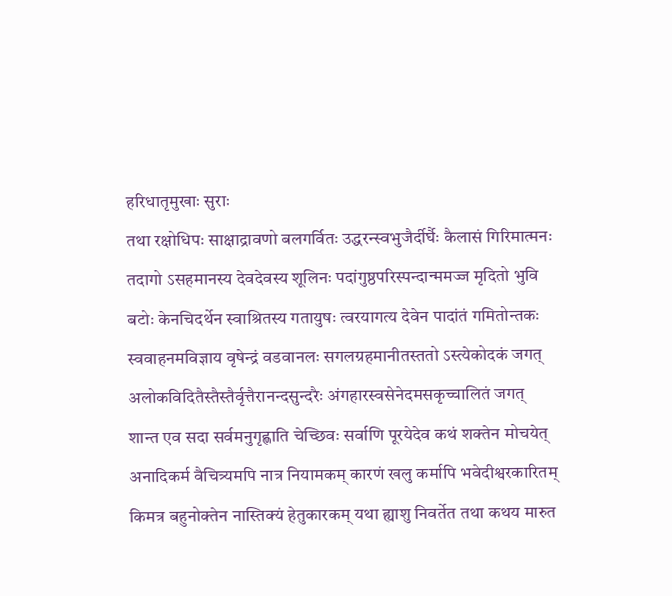हरिधातृमुखाः सुराः
तथा रक्षोधिपः साक्षाद्रावणो बलगर्वितः उद्धरन्स्वभुजैर्दीर्घैः कैलासं गिरिमात्मनः
तदागो ऽसहमानस्य देवदेवस्य शूलिनः पदांगुष्ठपरिस्पन्दान्ममज्ज मृदितो भुवि
बटोः केनचिदर्थेन स्वाश्रितस्य गतायुषः त्वरयागत्य देवेन पादांतं गमितोन्तकः
स्ववाहनमविज्ञाय वृषेन्द्रं वडवानलः सगलग्रहमानीतस्ततो ऽस्त्येकोदकं जगत्
अलोकविदितैस्तैस्तैर्वृत्तैरानन्दसुन्दरैः अंगहारस्वसेनेदमसकृच्चालितं जगत्
शान्त एव सदा सर्वमनुगृह्णाति चेच्छिवः सर्वाणि पूरयेदेव कथं शक्तेन मोचयेत्
अनादिकर्म वैचित्र्यमपि नात्र नियामकम् कारणं खलु कर्मापि भवेदीश्वरकारितम्
किमत्र बहुनोक्तेन नास्तिक्यं हेतुकारकम् यथा ह्याशु निवर्तेत तथा कथय मारुत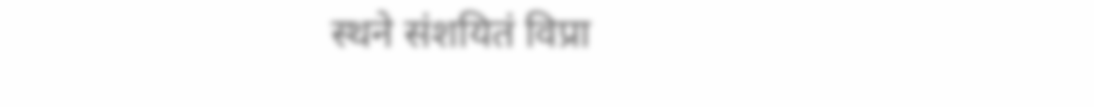स्थने संशयितं विप्रा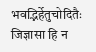भवद्भिर्हेतुचोदितैः जिज्ञासा हि न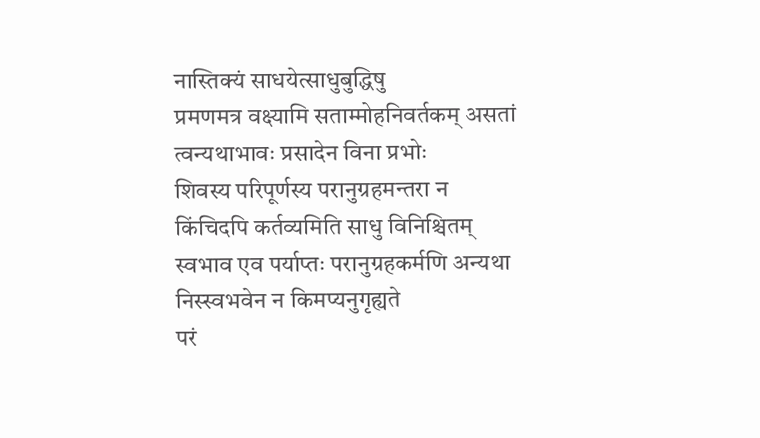नास्तिक्यं साधयेत्साधुबुद्धिषु
प्रमणमत्र वक्ष्यामि सताम्मोहनिवर्तकम् असतां त्वन्यथाभावः प्रसादेन विना प्रभोः
शिवस्य परिपूर्णस्य परानुग्रहमन्तरा न किंचिदपि कर्तव्यमिति साधु विनिश्चितम्
स्वभाव एव पर्याप्तः परानुग्रहकर्मणि अन्यथा निस्स्वभवेन न किमप्यनुगृह्यते
परं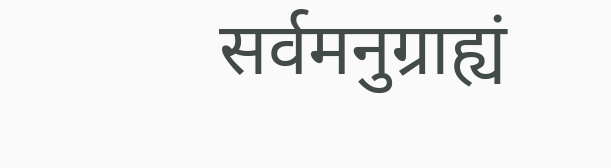सर्वमनुग्राह्यं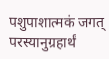पशुपाशात्मकं जगत् परस्यानुग्रहार्थं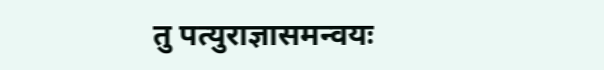तु पत्युराज्ञासमन्वयः